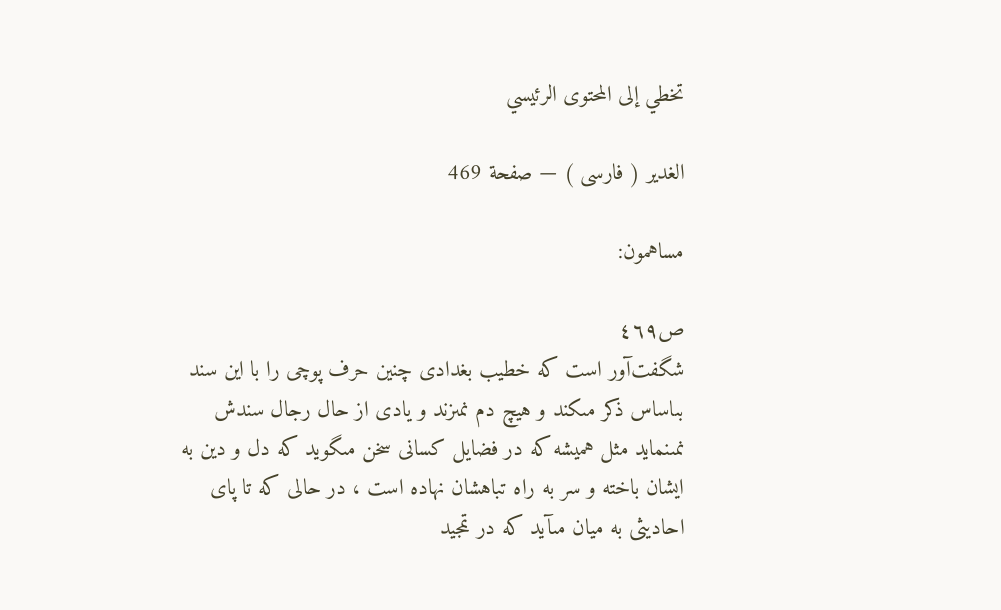تخطي إلى المحتوى الرئيسي

الغدير ( فارسى ) — صفحة 469

مساهمون:

ص٤٦٩
شگفت‌آور است كه خطيب بغدادى چنين حرف پوچى را با اين سند بىاساس ذكر مىكند و هيچ دم نمىزند و يادى از حال رجال سندش نمىنمايد مثل هميشه كه در فضايل كسانى سخن مىگويد كه دل و دين به ايشان باخته و سر به راه تباهشان نهاده است ، در حالى كه تا پاى احاديثى به ميان مىآيد كه در تمجيد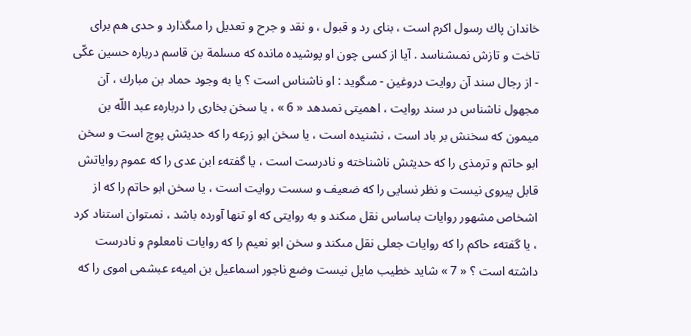خاندان پاك رسول اكرم است ، بناى رد و قبول ، و نقد و جرح و تعديل را مىگذارد و حدى هم براى تاخت و تازش نمىشناسد . آيا از كسى چون او پوشيده مانده كه مسلمة بن قاسم درباره حسين عكّى - از رجال سند آن روايت دروغين - مىگويد : او ناشناس است ؟ يا به وجود حماد بن مبارك ، آن مجهول ناشناس در سند روايت ، اهميتى نمىدهد « 6 » ، يا سخن بخارى را دربارهء عبد اللّه بن ميمون كه سخنش بر باد است ، نشنيده است ، يا سخن ابو زرعه را كه حديثش پوچ است و سخن ابو حاتم و ترمذى را كه حديثش ناشناخته و نادرست است ، يا گفتهء ابن عدى را كه عموم رواياتش قابل پيروى نيست و نظر نسايى را كه ضعيف و سست روايت است ، يا سخن ابو حاتم را كه از اشخاص مشهور روايات بىاساس نقل مىكند و به روايتى كه او تنها آورده باشد ، نمىتوان استناد كرد ، يا گفتهء حاكم را كه روايات جعلى نقل مىكند و سخن ابو نعيم را كه روايات نامعلوم و نادرست داشته است ؟ « 7 » شايد خطيب مايل نيست وضع ناجور اسماعيل بن اميهء عبشمى اموى را كه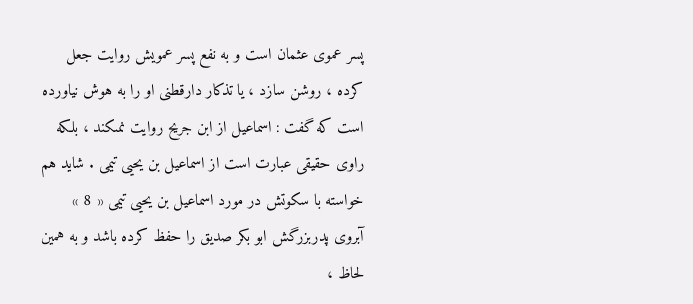پسر عموى عثمان است و به نفع پسر عمويش روايت جعل كرده ، روشن سازد ، يا تذكار دارقطنى او را به هوش نياورده است كه گفت : اسماعيل از ابن جريح روايت نمىكند ، بلكه راوى حقيقى عبارت است از اسماعيل بن يحيى تيمى . شايد هم خواسته با سكوتش در مورد اسماعيل بن يحيى تيمى « 8 » آبروى پدربزرگش ابو بكر صديق را حفظ كرده باشد و به همين لحاظ ،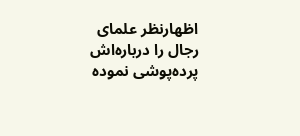اظهارنظر علماى رجال را درباره‌اش پرده‌پوشى نموده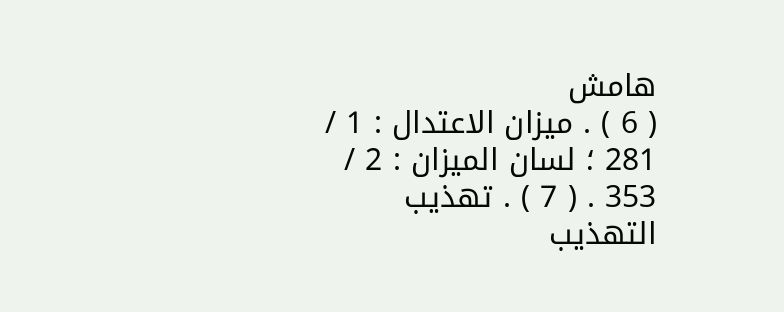هامش
( 6 ) . ميزان الاعتدال : 1 / 281 ؛ لسان الميزان : 2 / 353 . ( 7 ) . تهذيب التهذيب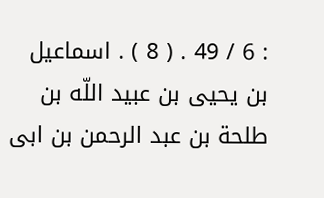: 6 / 49 . ( 8 ) . اسماعيل بن يحيى بن عبيد اللّه بن طلحة بن عبد الرحمن بن ابى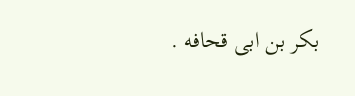بكر بن ابى قحافه .